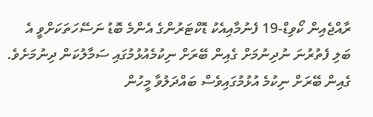ރާއްޖެއިން ކޯވިޑް-19 ފެނުމާއިއެކު ޑޮކްޓަރުންގެ އެންމެ ބޮޑު ނަސޭހަތަކަށްވީ އެ ބަލި ފެތުރުނަ ނުދިނުމަށް ގެއިން ބޭރަށް ނިކުމެއުޅުމުގައި ސަމާލުކަން ދިނުމަށެވެ. ގެއިން ބޭރަށް ނިކުމެ އުޅުމުގައިވެސް ބައްދަލުވާ މީހުން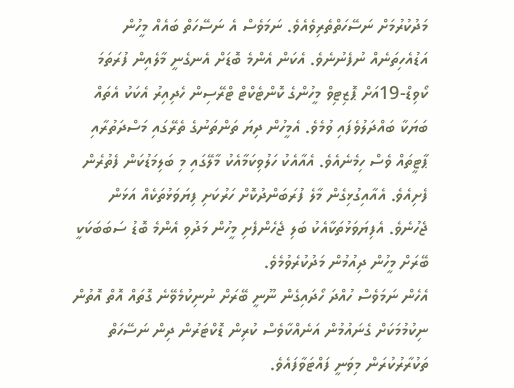މަދުކުރުމަށް ނަސޭހަތްތެރިވެއެވެ. ނަމަވެސް އެ ނަސޭހަތް ބައެއް މީހުން އަޑުއެހިތަނެއް ނުފެނުނެވެ. އެކަން އެންމެ ބޮޑަށް އެނގެނީ މާލެއިން ފުރަތަމަ ކޯވިޑް-19އަށް ޕޮޒިޓިވް މީހުންގެ ކޮންޓެކްޓް ޓްރޭސިން ހެދިއިރު އެކަކު އެތައް ބަޔަކާ ބައްދަލުވެފައި ވުމެވެ. އެމީހުން ދިޔަ ތަންތަނުގެ ތެރޭގައި މަސްދަތުރާއި ޕާޓީތައް ވެސް ހިމެނެއެވެ. އެއާއެކު ހަލުވިކަމާއެކު މާލޭގައި މި ބަލިމަޑުކަން ފެތުރެން ފެށިއެވެ. އެއާއިގުޅިގެން މާލެ ފުރަބަންދުކޮށް ހަރުކަށި ފިޔަވަޅުތަކެއް އަޅަން ޖެހުނެވެ. އެފިޔަވަޅުތަކާއެކު ބަލި ޖެހެންފެށި މީހުން މަދުވި އެންމެ ބޮޑު ސަބަބަކަކީ ބޭރަށް މީހުން ދިއުމުން މަދުކުރެވުމެވެ.
އެހެން ނަމަވެސް ހުއްދަ ހޯދައިގެން ނޫނީ ބޭރަށް ނުނިކުމެވޭނެ ގޮތައް އޮތް އޮތުން ނިކުމުމަކަށް ގެނައުމުން އަނެއްކާވެސް ކުރިން ޑޮކްޓަރުން ދިން ނަސޭހަތް ތަކުރާރުކުރަން މިވަނީ ފައްޓަވާފައެވެ.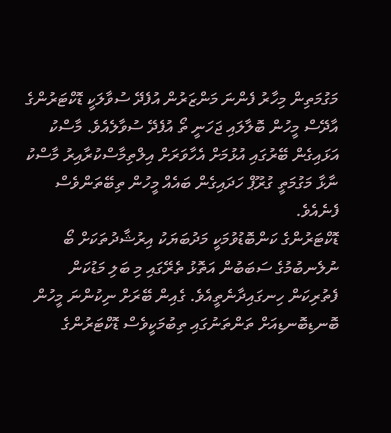މަގުމަތިން މިހާރު ފެންނަ މަންޒަރުން އުފެދޭ ސުވާލަކީ ޑޮކްޓަރުންގެ އާދޭސް މީހުން ބޮލާލައި ޖަހަނީ ތޯ އުފެދޭ ސުވާލެއެވެ. މާސްކު އަޅައިގެން ބޭރުގައި އުޅުމަށް އެހާވަރަށް އިލްތިމާސްކުރާއިރު މާސްކު ނާޅާ މަގުމަތީ ގުރޫޕް ހަދައިގެން ބައެއް މީހުން ތިބޭތަންވެސް ފެނެއެވެ.
ޑޮކްޓަރުންގެ ކަންބޮޑުވުމަކީ މަދުބަޔަކު އިރުޝާދުތަކަށް ބޯ ނުލެނބުމުގެ ސަބަބުން އަތޮޅު ތެރޭގައި މި ބަލި މަޑުކަން ފެތުރިކަން ހިނގައިދާނެތީއެވެ. ގެއިން ބޭރަށް ނިކުންނަ މީހުން ބޮނޑިބޮނޑިއަށް ތަންތަނުގައި ތިބުމަކީވެސް ޑޮކްޓަރުންގެ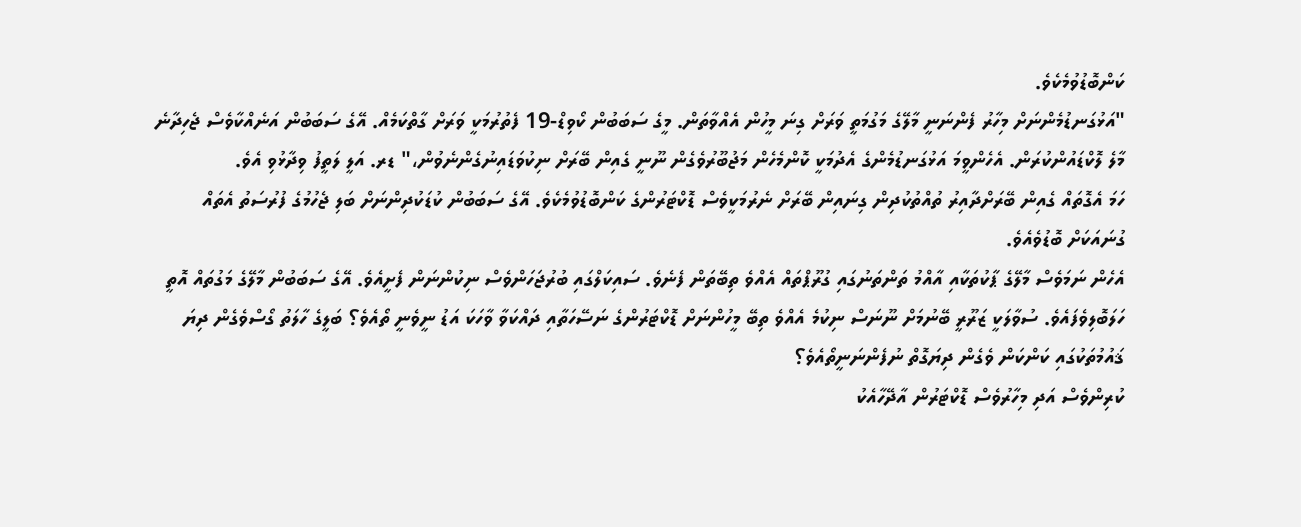ކަންބޮޑުވުމެކެވެ.
"އަޅުގަނޑުމެންނަށް މިހާރު ފެންނަނީ މާލޭގެ މަގުމަތީ ވަރަށް ގިނަ މީހުން އެއްވާތަން. މީގެ ސަބަބުން ކޯވިޑް-19 ފެތުރުމަކީ ވަރަށް ގާތްކަމެއް. އޭގެ ސަބަބުން އަނެއްކާވެސް ޖެހިދާނެ މާލެ ލޮކްޑައުންކުރަން. އެހެންވީމަ އަޅުގަނޑުމެންގެ އެދުމަކީ ކޮންމެހެން މަޖުބޫރުވެގެން ނޫނީ ގެއިން ބޭރަށް ނިކުވަޑައިނުގެންނެވުން،" ޑރ. އަލީ ލަތީފު ވިދާޅުވި އެވެ.
ހަމަ އެގޮތައް ގެއިން ބޭރަށްދާއިރު ތުއްތުކުދިން ގިނައިން ބޭރަށް ނެރުމަކީވެސް ޑޮކްޓަރުންގެ ކަންބޮޑުވުމެކެވެ. އޭގެ ސަބަބުން ކުޑަކުދިންނަށް ބަލި ޖެހުމުގެ ފުރުސަތު އެތައް ގުނައަކަށް ބޮޑުވެއެވެ.
އެހެން ނަމަވެސް މާލޭގެ ޕާކުތަކާއި އާއްމު ތަންތަނުގައި ގުރޫޕްތައް އެއްވެ ތިބޭތަން ފެނެވެ. ސައިކަލްގައި ބުރުޖަހަންވެސް ނިކުންނަން ފެށީއެވެ. އޭގެ ސަބަބުން މާލޭގެ މަގުތައް އޮތީ ހަލަބޮލިވެފައެވެ. ސުވާލަކީ ޒަރޫރީ ބޭނުމަށް ނޫނަސް ނިކުމެ އެއްވެ ތިބޭ މީހުންނަށް ޑޮކްޓަރުންގެ ނަސޭހަތާއި ދައްކަވާ ވާހަކަ އަޑު ނީވެނީ ތޯއެވެ؟ ބަލީގެ ހާލަތު ގޯސްވެގެން ދިޔަ ޤައުމުތަކުގައި ކަންކަން ވެގެން ދިޔަގޮތް ނުފެންނަނީތޯއެވެ؟
ކުރިންވެސް އަދި މިހާރުވެސް ޑޮކްޓަރުން އާދޭހާއެކު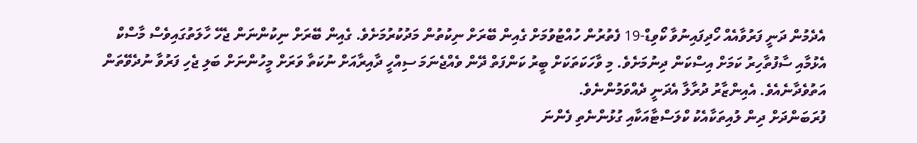އެދެމުން ދަނީ ފަރުވާއެއް ހޯދިފައިނުވާ ކޯވިޑް-19 ފެތުރުން ހުއްޓުވުމަށް ގެއިން ބޭރަށް ނިކުތުން މަދުކުރުމަށެވެ. ގެއިން ބޭރަށް ނިކުންނަން ޖެހޭ ހާލަތުގައިވެސް މާސްކް އެޅުމާއި ސާފުތާހިރު ކަމަށް އިސްކަން ދިނުމަށެވެ. މި ވާހަކަތަކަށް ބީރު ކަންފަތް ދޭން ވެއްޖެނަމަ ސިއްހީ ދާއިރާއަށް ނުކަތާ ވަރަށް މީހުންނަށް ބަލި ޖެހި ފަރުވާ ނުދެވޭތަން އަތުވެދާނެއެވެ. އެއިންޒާރު ދުރާލާ އެދަނީ ދެއްވަމުންނެވެ.
ފުރަބަންދަށް ދިން ލުއިތަކާއެކު ކްލަސްޓާއަކާއި ގުޅުންނެތި ފެންނަ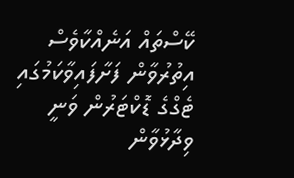ކޭސްތައް އަނެއްކާވެސް އިތުރުވާން ފަށާފައިވާކަމުގައި ޓެގްގެ ޑޮކްޓަރުން ވަނީ ވިދާޅުވާން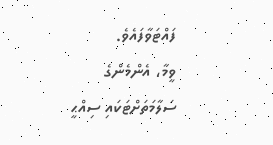ފައްޓަވާފައެވެ.
ވީމާ، އެންމެންގެ ސަލާމަތަށްޓަކައި ސިއްޙީ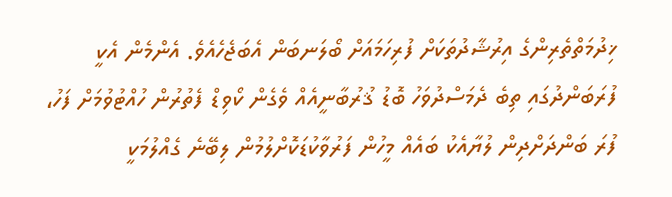ޚިދުމަތްތެރިންގެ އިރުޝާދުތަކަށް ފުރިހަމައަށް ބޯލަނބަން އެބަޖެހެއެވެ. އެންމެން އެކީ ފުރަބަންދުގައި ތިބެ ދެމަސްދުވަހު ބޮޑު ޤުރުބާނީއެއް ވެގެން ކޯވިޑް ފެތުރުން ހުއްޓުވުމަށް ފަހު، ފުރަ ބަންދަށްދިން ލުޔާއެކު ބައެއް މީހުން ފަރުވާކުޑަކޮށްލުމުން ލިބޭނެ ގެއްލުމަކީ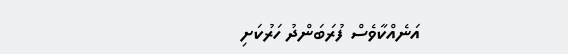އަނެއްކާވެސް ފުރަބަންދު ހަރުކަށި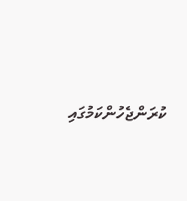ކުރަންޖެހުންކަމުގައި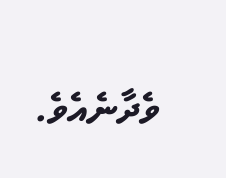ވެދާނެއެވެ.